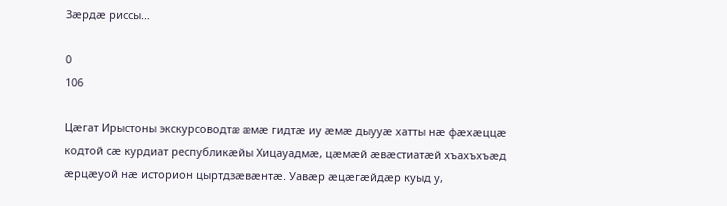Зæрдæ риссы…

0
106

Цæгат Ирыстоны экскурсоводтæ æмæ гидтæ иу æмæ дыууæ хатты нæ фæхæццæ кодтой сæ курдиат республикæйы Хицауадмæ, цæмæй æвæстиатæй хъахъхъæд æрцæуой нæ историон цыртдзæвæнтæ. Уавæр æцæгæйдæр куыд у,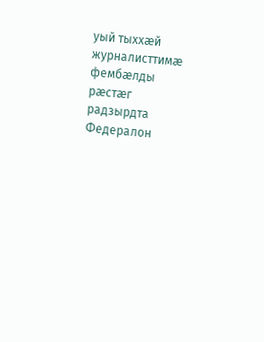уый тыххæй журналисттимæ фембæлды рæстæг радзырдта Федералон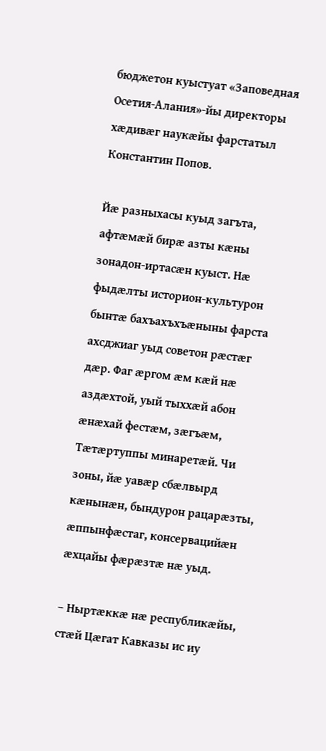бюджетон куыстуат «Заповедная Осетия-Алания»-йы директоры хæдивæг наукæйы фарстатыл Константин Попов.

Йæ разныхасы куыд загъта, афтæмæй бирæ азты кæны зонадон-иртасæн куыст. Нæ фыдæлты историон-культурон бынтæ бахъахъхъæныны фарста ахсджиаг уыд советон рæстæг дæр. Фаг æргом æм кæй нæ аздæхтой, уый тыххæй абон æнæхай фестæм, зæгъæм, Тæтæртуппы минаретæй. Чи зоны, йæ уавæр сбæлвырд кæнынæн, бындурон рацарæзты, æппынфæстаг, консервацийæн æхцайы фæрæзтæ нæ уыд.

– Ныртæккæ нæ республикæйы, стæй Цæгат Кавказы ис иу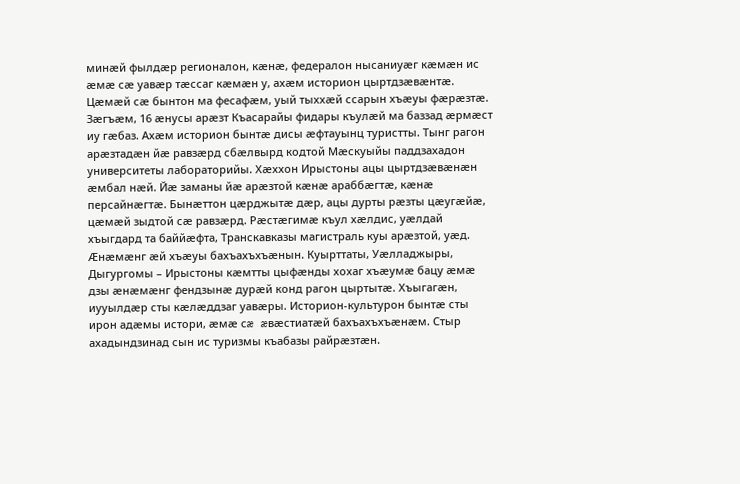минæй фылдæр регионалон, кæнæ, федералон нысаниуæг кæмæн ис æмæ сæ уавæр тæссаг кæмæн у, ахæм историон цыртдзæвæнтæ. Цæмæй сæ бынтон ма фесафæм, уый тыххæй ссарын хъæуы фæрæзтæ. Зæгъæм, 16 æнусы арæзт Къасарайы фидары къулæй ма баззад æрмæст иу гæбаз. Ахæм историон бынтæ дисы æфтауынц туристты. Тынг рагон арæзтадæн йæ равзæрд сбæлвырд кодтой Мæскуыйы паддзахадон университеты лабораторийы. Хæххон Ирыстоны ацы цыртдзæвæнæн æмбал нæй. Йæ заманы йæ арæзтой кæнæ араббæгтæ, кæнæ персайнæгтæ. Бынæттон цæрджытæ дæр, ацы дурты рæзты цæугæйæ, цæмæй зыдтой сæ равзæрд. Рæстæгимæ къул хæлдис, уæлдай хъыгдард та баййæфта, Транскавказы магистраль куы арæзтой, уæд. Æнæмæнг æй хъæуы бахъахъхъæнын. Куырттаты, Уæлладжыры, Дыгургомы – Ирыстоны кæмтты цыфæнды хохаг хъæумæ бацу æмæ дзы æнæмæнг фендзынæ дурæй конд рагон цыртытæ. Хъыгагæн, иууылдæр сты кæлæддзаг уавæры. Историон-культурон бынтæ сты ирон адæмы истори, æмæ сæ æвæстиатæй бахъахъхъæнæм. Стыр ахадындзинад сын ис туризмы къабазы райрæзтæн.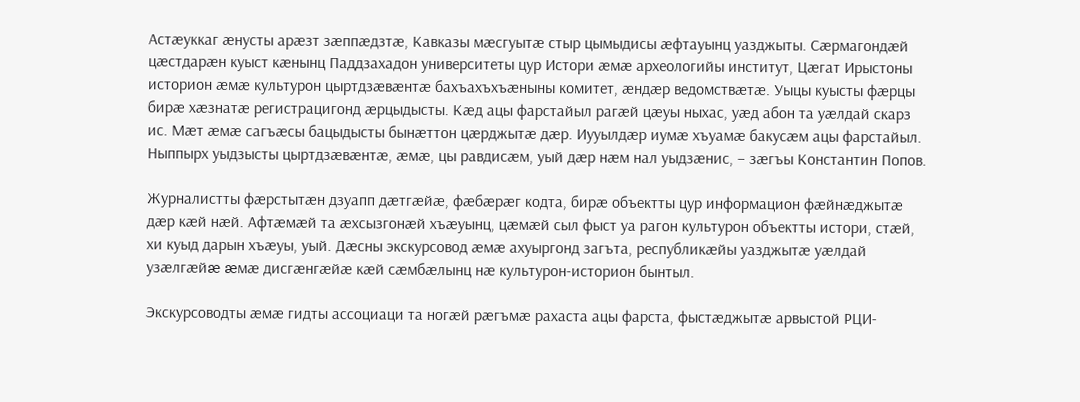Астæуккаг æнусты арæзт зæппæдзтæ, Кавказы мæсгуытæ стыр цымыдисы æфтауынц уазджыты. Сæрмагондæй цæстдарæн куыст кæнынц Паддзахадон университеты цур Истори æмæ археологийы институт, Цæгат Ирыстоны историон æмæ культурон цыртдзæвæнтæ бахъахъхъæныны комитет, æндæр ведомствæтæ. Уыцы куысты фæрцы бирæ хæзнатæ регистрацигонд æрцыдысты. Кæд ацы фарстайыл рагæй цæуы ныхас, уæд абон та уæлдай скарз ис. Мæт æмæ сагъæсы бацыдысты бынæттон цæрджытæ дæр. Иууылдæр иумæ хъуамæ бакусæм ацы фарстайыл. Ныппырх уыдзысты цыртдзæвæнтæ, æмæ, цы равдисæм, уый дæр нæм нал уыдзæнис, – зæгъы Константин Попов.

Журналистты фæрстытæн дзуапп дæтгæйæ, фæбæрæг кодта, бирæ объектты цур информацион фæйнæджытæ дæр кæй нæй. Афтæмæй та æхсызгонæй хъæуынц, цæмæй сыл фыст уа рагон культурон объектты истори, стæй, хи куыд дарын хъæуы, уый. Дæсны экскурсовод æмæ ахуыргонд загъта, республикæйы уазджытæ уæлдай узæлгæйæ æмæ дисгæнгæйæ кæй сæмбæлынц нæ культурон-историон бынтыл.

Экскурсоводты æмæ гидты ассоциаци та ногæй рæгъмæ рахаста ацы фарста, фыстæджытæ арвыстой РЦИ-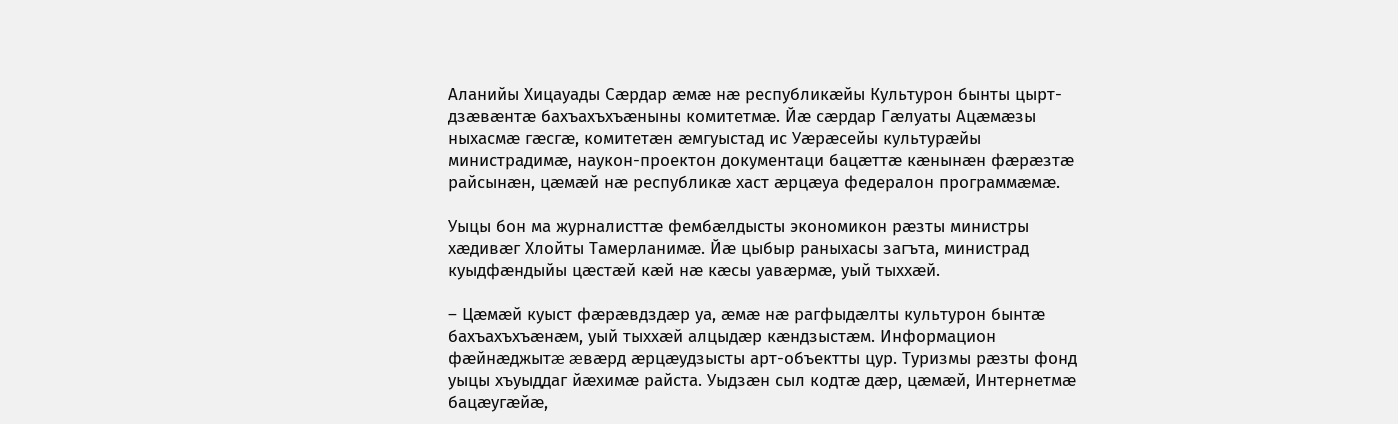Аланийы Хицауады Сæрдар æмæ нæ республикæйы Культурон бынты цырт-дзæвæнтæ бахъахъхъæныны комитетмæ. Йæ сæрдар Гæлуаты Ацæмæзы ныхасмæ гæсгæ, комитетæн æмгуыстад ис Уæрæсейы культурæйы
министрадимæ, наукон-проектон документаци бацæттæ кæнынæн фæрæзтæ райсынæн, цæмæй нæ республикæ хаст æрцæуа федералон программæмæ.

Уыцы бон ма журналисттæ фембæлдысты экономикон рæзты министры хæдивæг Хлойты Тамерланимæ. Йæ цыбыр раныхасы загъта, министрад куыдфæндыйы цæстæй кæй нæ кæсы уавæрмæ, уый тыххæй.

– Цæмæй куыст фæрæвдздæр уа, æмæ нæ рагфыдæлты культурон бынтæ бахъахъхъæнæм, уый тыххæй алцыдæр кæндзыстæм. Информацион фæйнæджытæ æвæрд æрцæудзысты арт-объектты цур. Туризмы рæзты фонд уыцы хъуыддаг йæхимæ райста. Уыдзæн сыл кодтæ дæр, цæмæй, Интернетмæ бацæугæйæ,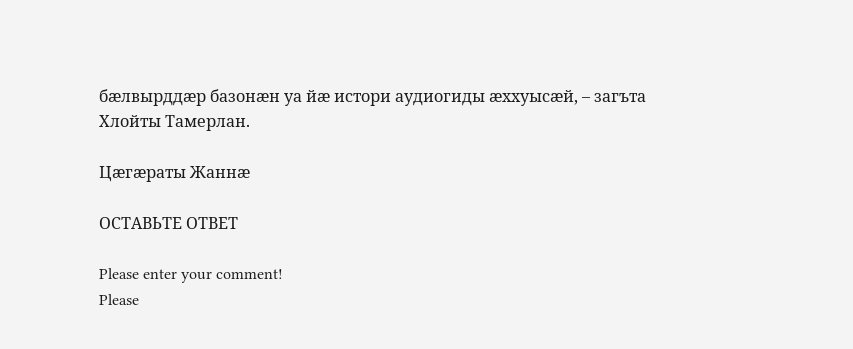бæлвырддæр базонæн уа йæ истори аудиогиды æххуысæй, – загъта Хлойты Тамерлан.

Цæгæраты Жаннæ

ОСТАВЬТЕ ОТВЕТ

Please enter your comment!
Please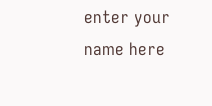enter your name here